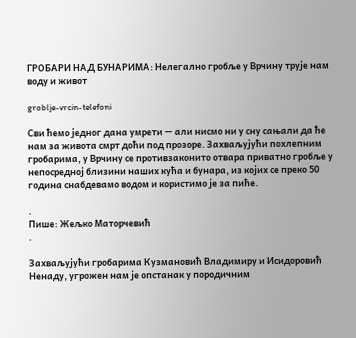ГРОБАРИ НАД БУНАРИМА: Нелегално гробље у Врчину трује нам воду и живот

groblje-vrcin-telefoni

Сви ћемо једног дана умрети — али нисмо ни у сну сањали да ће нам за живота смрт доћи под прозоре. Захваљујући похлепним гробарима, у Врчину се противзаконито отвара приватно гробље у непосредној близини наших кућа и бунара, из којих се преко 50 година снабдевамо водом и користимо је за пиће.

.
Пише: Жељко Маторчевић
.

Захваљујући гробарима Кузмановић Владимиру и Исидоровић Ненаду, угрожен нам је опстанак у породичним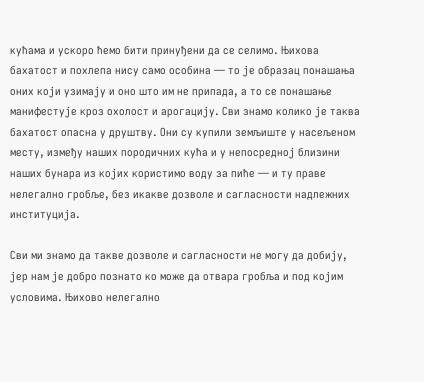кућама и ускоро ћемо бити принуђени да се селимо. Њихова бахатост и похлепа нису само особина — то је образац понашања оних који узимају и оно што им не припада, а то се понашање манифестује кроз охолост и арогацију. Сви знамо колико је таква бахатост опасна у друштву. Они су купили земљиште у насељеном месту, између наших породичних кућа и у непосредној близини наших бунара из којих користимо воду за пиће — и ту праве нелегално гробље, без икакве дозволе и сагласности надлежних институција.

Сви ми знамо да такве дозволе и сагласности не могу да добију, јер нам је добро познато ко може да отвара гробља и под којим условима. Њихово нелегално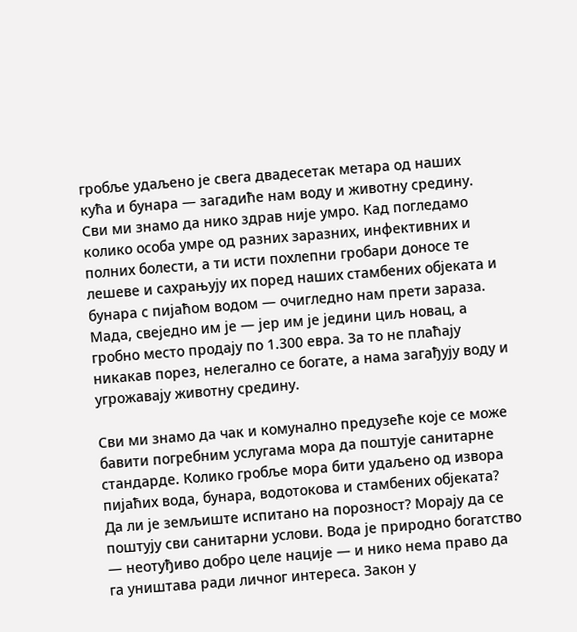гробље удаљено је свега двадесетак метара од наших кућа и бунара — загадиће нам воду и животну средину. Сви ми знамо да нико здрав није умро. Кад погледамо колико особа умре од разних заразних, инфективних и полних болести, а ти исти похлепни гробари доносе те лешеве и сахрањују их поред наших стамбених објеката и бунара с пијаћом водом — очигледно нам прети зараза. Мада, свеједно им је — јер им је једини циљ новац, а гробно место продају по 1.300 евра. За то не плаћају никакав порез, нелегално се богате, а нама загађују воду и угрожавају животну средину.

Сви ми знамо да чак и комунално предузеће које се може бавити погребним услугама мора да поштује санитарне стандарде. Колико гробље мора бити удаљено од извора пијаћих вода, бунара, водотокова и стамбених објеката? Да ли је земљиште испитано на порозност? Морају да се поштују сви санитарни услови. Вода је природно богатство — неотуђиво добро целе нације — и нико нема право да га уништава ради личног интереса. Закон у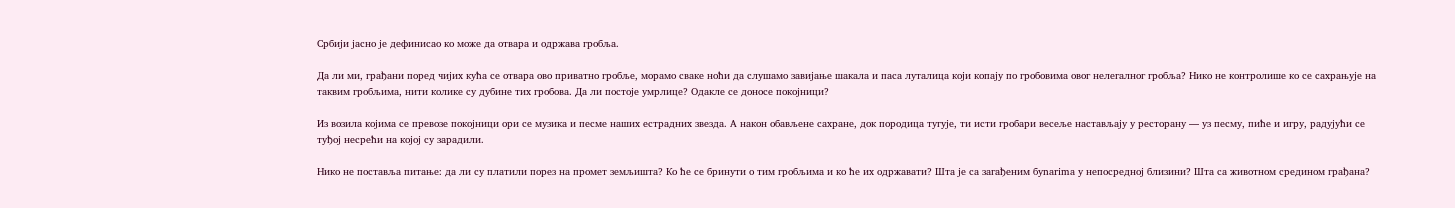Србији јасно је дефинисао ко може да отвара и одржава гробља.

Да ли ми, грађани поред чијих кућа се отвара ово приватно гробље, морамо сваке ноћи да слушамо завијање шакала и паса луталица који копају по гробовима овог нелегалног гробља? Нико не контролише ко се сахрањује на таквим гробљима, нити колике су дубине тих гробова. Да ли постоје умрлице? Одакле се доносе покојници?

Из возила којима се превозе покојници ори се музика и песме наших естрадних звезда. А након обављене сахране, док породица тугује, ти исти гробари весеље настављају у ресторану — уз песму, пиће и игру, радујући се туђој несрећи на којој су зарадили.

Нико не поставља питање: да ли су платили порез на промет земљишта? Ко ће се бринути о тим гробљима и ко ће их одржавати? Шта је са загађеним буnarima у непосредној близини? Шта са животном средином грађана?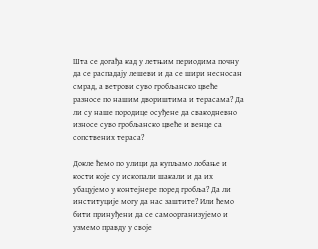Шта се догађа кад у летњим периодима почну да се распадају лешеви и да се шири несносан смрад, а ветрови суво гробљанско цвеће разносе по нашим двориштима и терасама? Да ли су наше породице осуђене да свакодневно износе суво гробљанско цвеће и венце са сопствених тераса?

Докле ћемо по улици да купљамо лобање и кости које су ископали шакали и да их убацујемо у контejнере поред гробља? Да ли институције могу да нас заштите? Или ћемо бити принуђени да се самоорганизујемо и узмемо правду у своје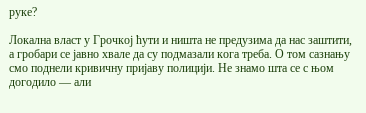руке?

Локална власт у Грочкој ћути и ништа не предузима да нас заштити, а гробари се јавно хвале да су подмазали кога треба. О том сазнању смо поднели кривичну пријаву полицији. Не знамо шта се с њом догодило — али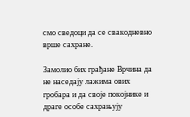смо сведоци да се свакодневно врше сахране.

Замолио бих грађане Врчина да не насeдају лажима ових гробара и да своје покojнике и драге особе сахрањују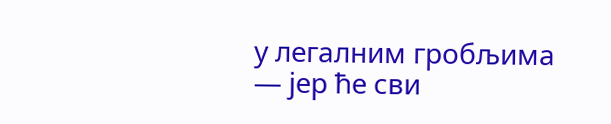у легалним гробљима — јер ће сви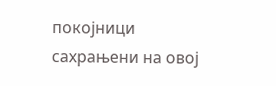покојници сахрањени на овој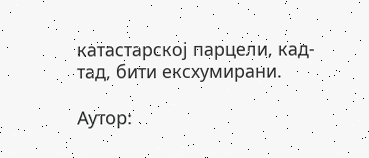катастарској парцели, кад-тад, бити ексхумирани.

Аутор: